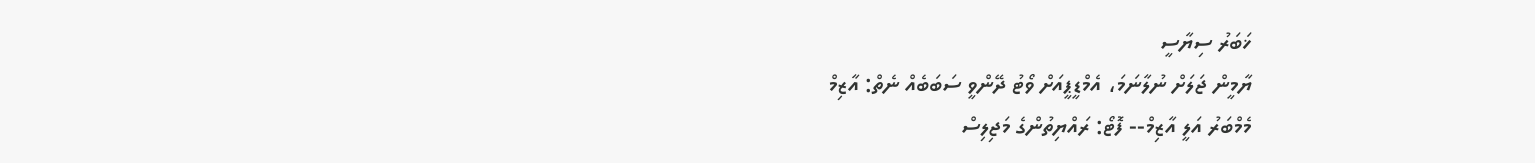ޚަބަރު ސިޔާސީ
ޔާމީން ޖަލަށް ނުލާނަމަ، އެމްޑީޕީއަށް ވޯޓު ދޭންވީ ސަބަބެއް ނެތް: އާޒިމް
މެމްބަރު އަލީ އާޒިމް-- ފޮޓޯ: ރައްޔިތުންގެ މަޖިލިސް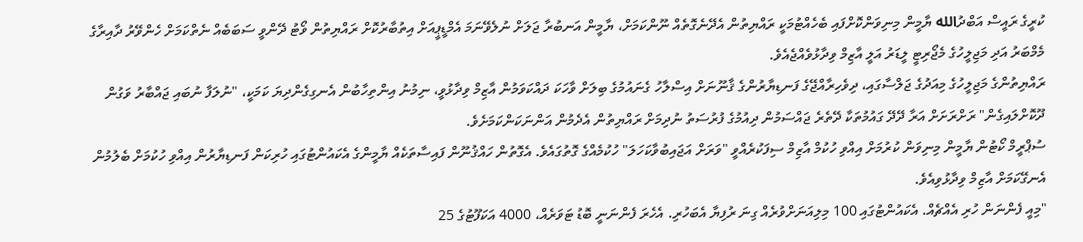ކުރީގެ ރައީސް އަބްދުالله ޔާމީން މިނިވަންކޮށްފައި ބެހެއްޓުމަކީ ރައްޔިތުން އެދޭނެގޮތެއް ނޫންކަމަށް، ޔާމީން އަނބުރާ ޖަލަށް ނުލެވޭނަމަ އެމްޑީޕީއަށް އިތުބާރުކޮށް ރައްޔިތުން ވޯޓު ދޭންވީ ސަބަބެއް ނެތްކަމަށް ހެންވޭރު ދާއިރާގެ މެމްބަރު އަދި މަޖިލީހުގެ މެޖޯރިޓީ ލީޑަރު އަލީ އާޒިމް ވިދާޅުވެއްޖެއެވެ.
ރައްޔިތުންގެ މަޖިލީހުގެ މިއަދުގެ ޖަލްސާގައި، ދިވެހިރާއްޖޭގެ ފަނޑިޔާރުންގެ ޤާނޫނަށް އިސްލާހު ގެނައުމުގެ ބިލަށް ވާހަކަ ދައްކަވަމުން އާޒިމް ވިދާޅުވީ، ނިމުނު އިންތިހާބުން އެނގިގެންދިޔަ ކަމަކީ، "ނުލަފާ ނުބައި ޖައްބާރު ވަގުން ދޫކޮށްލައިގެން" ރަށްރަށަށް އަރާ ދޭދޭ ގައުމުތަކާ ދޭތެރެ ޖައްސަމުން ދިއުމުގެ ފުރުސަތު ނުދިމަށް ރައްޔިތުން އެދެމުން އަންނަކަންކަމަށެވެ.
ސުޕްރީމް ކޯޓުން ޔާމީން މިނިވަން ކުރުމަށް އިއްވި ހުކުމް އާޒިމް ސިފަކުރެއްވީ "ވަރަށް އަޖައިބުވާކަހަލަ" ހުކުމެއްގެ ގޮތުގައެވެ. އެގޮތުން ހައްޤުނޫން ފައިސާތަކެއް ޔާމީންގެ އެކައުންޓުގައި ހުރިކަން ފަނޑިޔާރުން އިއްވި ހުކުމަށް ބެލުމުން އެނގޭކަމަށް އާޒިމް ވިދާޅުވިއެވެ.
"މިއީ ފެންނަން ހުރި އެއްޗެއް. އެކައުންޓުގައި 100 މިލިއަނަށްވުރެއް ގިނަ ރުފިޔާ އެބަހުރި. އެހެރަ ފެންނަނީ ބޮޑު ޓަވަރެއް، 4000 އަކަފޫޓުގެ 25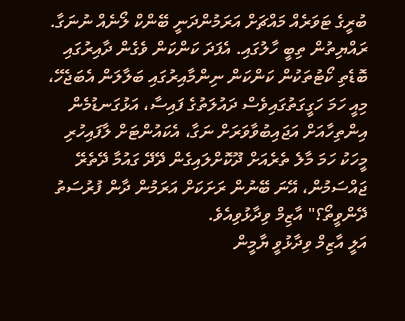ބުރީގެ ޓަވަރެއް މައްޗަށް އަރަމުންދަނީ ބޭންކް ލޯނެއް ނުނަގާ. ރައްޔިތުން ތިބީ ހާލުގައި. އެފަދަ ކަންކަން ވެގެން ދާއިރުގައި ބޮޑެތި ކޯޓުތަކުން ކަންކަން ނިންމާއިރުގައި ބަލާލަން އެބަޖެހޭ، މިއީ ހަމަ ހަގީގަތުގައިވެސް ދައުލަތުގެ ފައިސާ، އަޅުގަނޑުމެން އިންތިހާއަށް އަޖައިބުވާވަރަށް ނަގާ، އެކައުންޓަށް ލާފައިހުރި މީހަކު ހަމަ މާލެ ތެރެއަށް ދޫކޮށްލައިގެން ދޭދޭ ގައުމާ ދޭތެރޭ ޖައްސަމުން، އޭނަ ބޭނުން ރަށަކަށް އަރަމުން ދާން ފުރުސަތު ދޭންވީތޯ؟" އާޒިމް ވިދާޅުވިއެވެ.
އަލީ އާޒިމް ވިދާޅުވީ ޔާމީން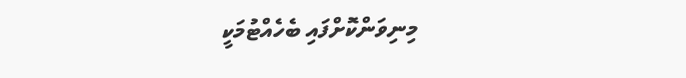މިނިވަންކޮށްފައި ބެހެއްޓުމަކީ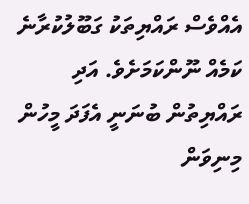އެއްވެސް ރައްޔިތަކު ގަބޫލުކުރާނެ ކަމެއް ނޫންކަމަށެވެ. އަދި ރައްޔިތުން ބުނަނީ އެފަދަ މީހުން މިނިވަން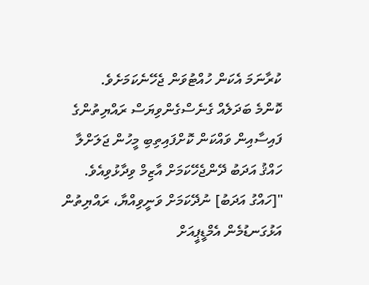ކުރާނަމަ އެކަން ހުއްޓުވަން ޖެހޭނެކަމަށެވެ.
ކޮންމެ ބަދަލެއް ގެނެސްގެންވިޔަސް ރައްޔިތުންގެ ފައިސާއިން ވައްކަން ކޮށްފައިތިބި މީހުން ޖަލަށްލާ ހައްޤު އަދަބު ދޭންޖެހޭކަމަށް އާޒިމް ވިދާޅުވިއެވެ.
"[ހައްގު އަދަބު] ނުދޭކަމަށް ވަނީވިއްޔާ، ރައްޔިތުން އަޅުގަނޑުމެން އެމްޑީޕީއަށް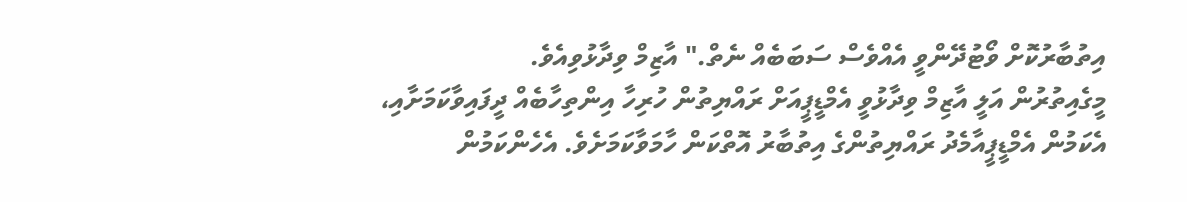އިތުބާރުކޮށް ވޯޓުދޭންވީ އެއްވެސް ސަބަބެއް ނެތް." އާޒިމް ވިދާޅުވިއެވެ.
މީގެއިތުރުން އަލީ އާޒިމް ވިދާޅުވީ އެމްޑީޕީއަށް ރައްޔިތުން ހުރިހާ އިންތިހާބެއް ދީފައިވާކަމަށާއި، އެކަމުން އެމްޑީޕީއާމެދު ރައްޔިތުންގެ އިތުބާރު އޮތްކަން ހާމަވާކަމަށެވެ. އެހެންކަމުން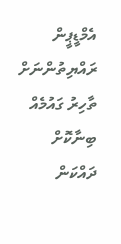އެމްޑީޕީން ރައްޔިތުންނަށް ތާހިރު ގައުމެއް ބިނާކޮށް ދައްކަން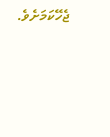ޖެހޭކަމަށެވެ.